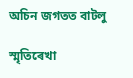অচিন জগতত বাটলু

স্মৃতিৰেখা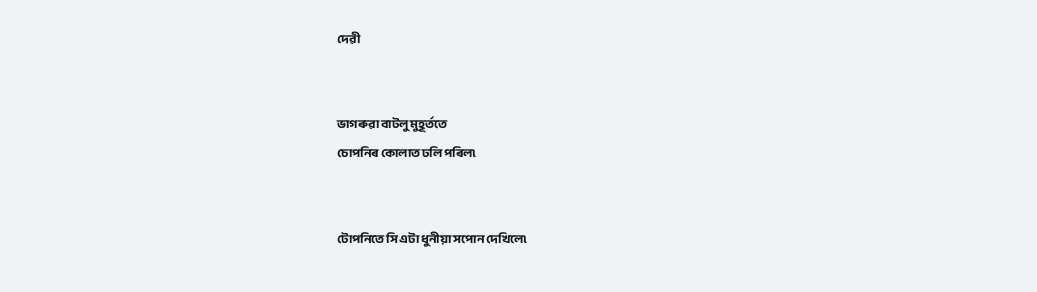দেৱী


ভাগৰুৱা বাটলু মুহূৰ্ততে
চোপনিৰ কোলাত ঢলি পৰিল৷


টোপনিতে সি এটা ধুনীয়া সপোন দেখিলে৷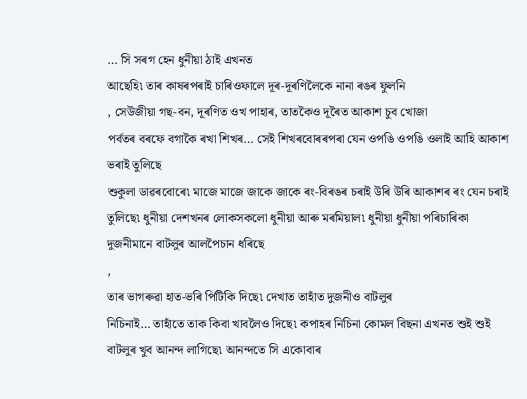… সি সৰগ হেন ধুনীয়া ঠাই এখনত
আছেহি৷ তাৰ কাষৰপৰাই চাৰিওফালে দূৰ-দূৰণিলৈকে নানা ৰঙৰ ফুলনি
, সেউজীয়া গছ-বন, দূৰণিত ওখ পাহাৰ, তাতকৈও দূৰৈত আকাশ চুব খোজা
পৰ্বতৰ বৰফে বগাকৈ ৰখা শিখৰ… সেই শিখৰবোৰৰপৰা যেন ওপঙি ওপঙি ওলাই আহি আকাশ ভৰাই তুলিছে
শুকুলা ডাৱৰবোৰে৷ মাজে মাজে জাকে জাকে ৰং-বিৰঙৰ চৰাই উৰি উৰি আকাশৰ ৰং যেন চৰাই
তুলিছে৷ ধুনীয়া দেশখনৰ লোকসকলো ধুনীয়া আৰু মৰমিয়াল৷ ধুনীয়া ধুনীয়া পৰিচাৰিকা
দুজনীমানে বাটলুৰ আলপৈচান ধৰিছে
,
তাৰ ভাগৰুৱা হাত-ভৰি পিটিকি দিছে৷ দেখাত তাহাঁত দুজনীও বাটলুৰ
নিচিনাই… তাহাঁতে তাক কিবা খাবলৈও দিছে৷ কপাহৰ নিচিনা কোমল বিছনা এখনত শুই শুই
বাটলুৰ খুব আনন্দ লাগিছে৷ আনন্দতে সি একোবাৰ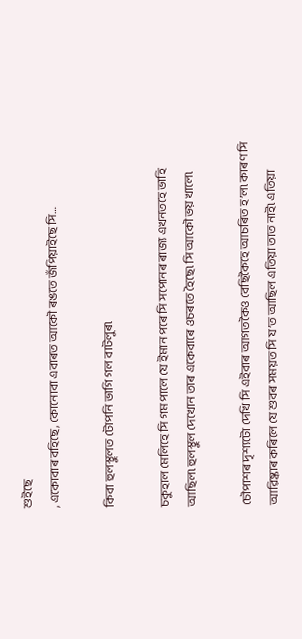শুইছে
, একোবাৰ বহিছে, কোনোবা এবাৰত আকৌ ৰঙতে জঁপিয়াইছে সি…

কিবা হুলস্থুলত টোপনি ভাগি গল বাটলুৰ৷

চকুহাল মেলিহে সি গম পালে যে ইমান পৰে সি সপোনৰ ৰাজ্য এখনতহে ভাহি
আছিল৷ হুলস্থুল দেখোন তাৰ একেবাৰে ওচৰতে হৈছে৷ সি আকৌ ভয় খালে৷

চৌপাশৰ দৃশ্যটো দেখি সি এইবাৰ আগতকৈও বেছিকৈহে আচৰিত হ’ল৷ কাৰণ সি
আৱিষ্কাৰ কৰিলে যে শুবৰ সময়ত সি য’ত আছিল এতিয়া তাত নাই৷ এতিয়া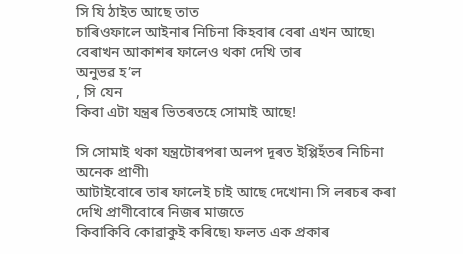সি যি ঠাইত আছে তাত
চাৰিওফালে আইনাৰ নিচিনা কিহবাৰ বেৰা এখন আছে৷ বেৰাখন আকাশৰ ফালেও থকা দেখি তাৰ
অনুভৱ হ’ল
, সি যেন
কিবা এটা যন্ত্ৰৰ ভিতৰতহে সোমাই আছে!

সি সোমাই থকা যন্ত্ৰটোৰপৰা অলপ দূৰত ইপ্পিহঁতৰ নিচিনা অনেক প্ৰাণী৷
আটাইবোৰে তাৰ ফালেই চাই আছে দেখোন৷ সি লৰচৰ কৰা দেখি প্ৰাণীবোৰে নিজৰ মাজতে
কিবাকিবি কোৱাকুই কৰিছে৷ ফলত এক প্ৰকাৰ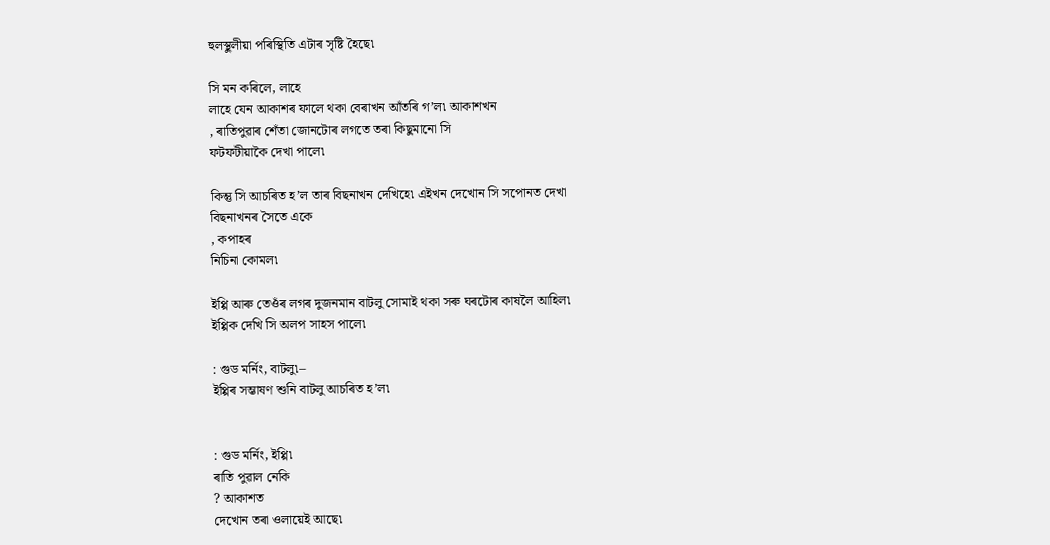হুলস্থুলীয়া পৰিস্থিতি এটাৰ সৃষ্টি হৈছে৷

সি মন কৰিলে, লাহে
লাহে যেন আকাশৰ ফালে থকা বেৰাখন আঁতৰি গ’ল৷ আকাশখন
, ৰাতিপুৱাৰ শেঁতা জোনটোৰ লগতে তৰা কিছুমানো সি
ফটফটীয়াকৈ দেখা পালে৷

কিন্তু সি আচৰিত হ’ল তাৰ বিছনাখন দেখিহে৷ এইখন দেখোন সি সপোনত দেখা
বিছনাখনৰ সৈতে একে
, কপাহৰ
নিচিনা কোমল৷

ইপ্পি আৰু তেওঁৰ লগৰ দুজনমান বাটলু সোমাই থকা সৰু ঘৰটোৰ কাষলৈ আহিল৷
ইপ্পিক দেখি সি অলপ সাহস পালে৷

: গুড মৰ্নিং, বাটলু৷–
ইপ্পিৰ সম্ভাষণ শুনি বাটলু আচৰিত হ’ল৷


: গুড মৰ্নিং, ইপ্পি৷
ৰাতি পুৱাল নেকি
? আকাশত
দেখোন তৰা ওলায়েই আছে৷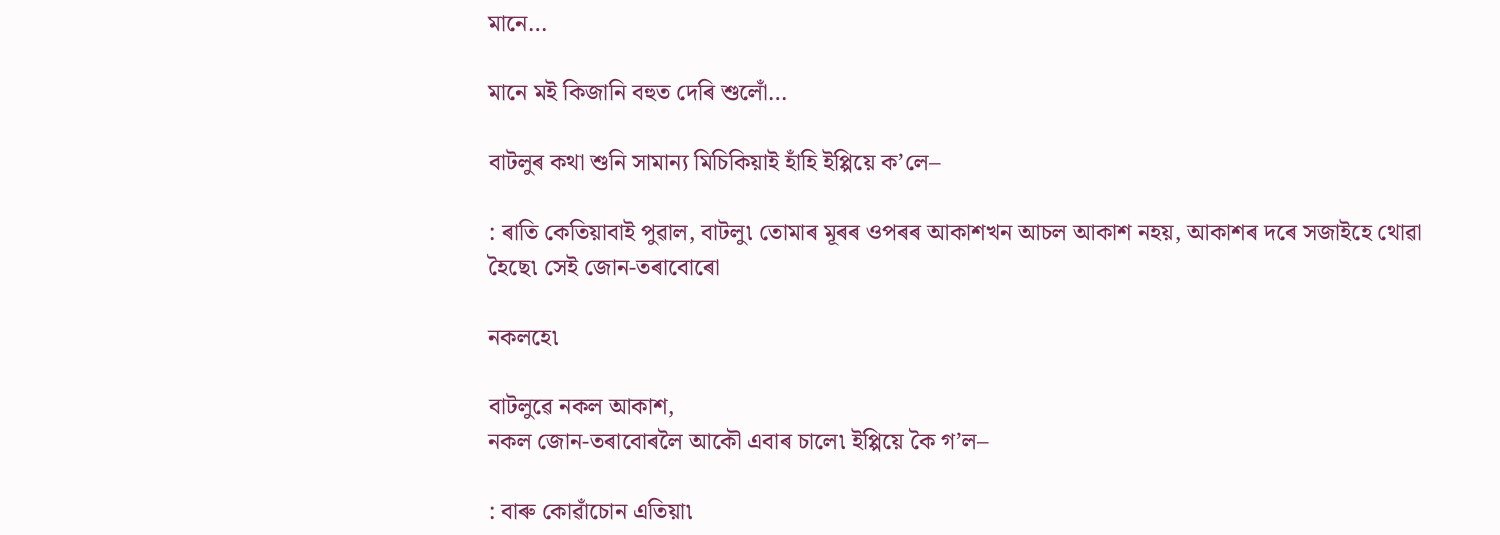মানে…

মানে মই কিজানি বহুত দেৰি শুলোঁ…

বাটলুৰ কথা শুনি সামান্য মিচিকিয়াই হাঁহি ইপ্পিয়ে ক’লে–

: ৰাতি কেতিয়াবাই পুৱাল, বাটলু৷ তোমাৰ মূৰৰ ওপৰৰ আকাশখন আচল আকাশ নহয়, আকাশৰ দৰে সজাইহে থোৱা
হৈছে৷ সেই জোন-তৰাবোৰো

নকলহে৷

বাটলুৱে নকল আকাশ,
নকল জোন-তৰাবোৰলৈ আকৌ এবাৰ চালে৷ ইপ্পিয়ে কৈ গ’ল–

: বাৰু কোৱাঁচোন এতিয়া৷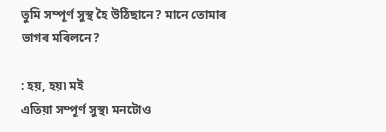তুমি সম্পূৰ্ণ সুস্থ হৈ উঠিছানে? মানে তোমাৰ ভাগৰ মৰিলনে?

: হয়, হয়৷ মই
এতিয়া সম্পূৰ্ণ সুস্থ৷ মনটোও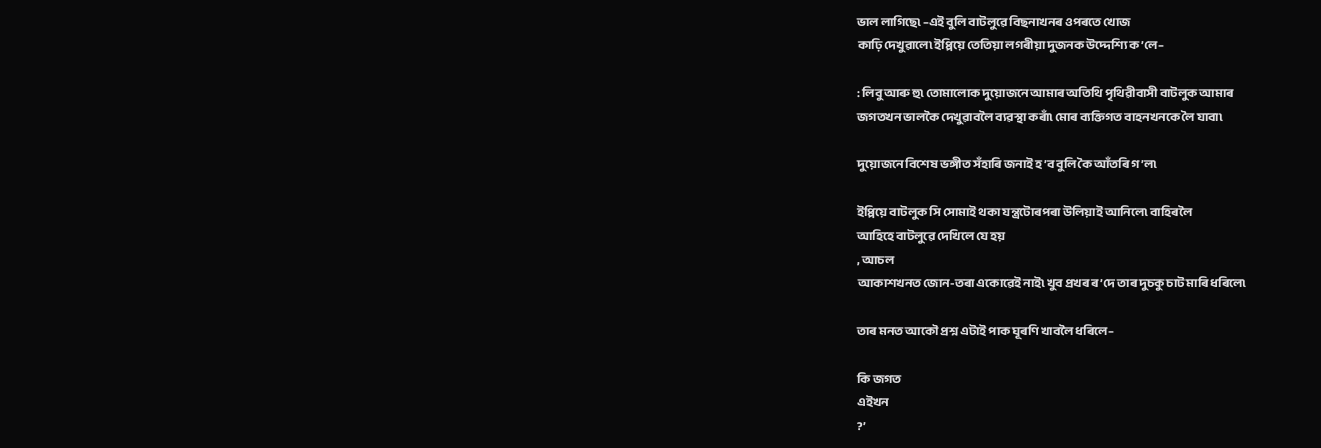ভাল লাগিছে৷ –এই বুলি বাটলুৱে বিছনাখনৰ ওপৰতে খোজ
কাঢ়ি দেখুৱালে৷ ইপ্পিয়ে তেতিয়া লগৰীয়া দুজনক উদ্দেশ্যি ক’লে–

: লিবু আৰু হু৷ তোমালোক দুয়োজনে আমাৰ অতিথি পৃথিৱীবাসী বাটলুক আমাৰ
জগতখন ভালকৈ দেখুৱাবলৈ ব্যৱস্থা কৰাঁ৷ মোৰ ব্যক্তিগত বাহনখনকে লৈ যাবা৷

দুয়োজনে বিশেষ ভঙ্গীত সঁহাৰি জনাই হ’ব বুলি কৈ আঁতৰি গ’ল৷

ইপ্পিয়ে বাটলুক সি সোমাই থকা যন্ত্ৰটোৰপৰা উলিয়াই আনিলে৷ বাহিৰলৈ
আহিহে বাটলুৱে দেখিলে যে হয়
, আচল
আকাশখনত জোন-তৰা একোৱেই নাই৷ খুব প্ৰখৰ ৰ’দে তাৰ দুচকু চাট মাৰি ধৰিলে৷

তাৰ মনত আকৌ প্ৰশ্ন এটাই পাক ঘূৰণি খাবলৈ ধৰিলে–

কি জগত
এইখন
?’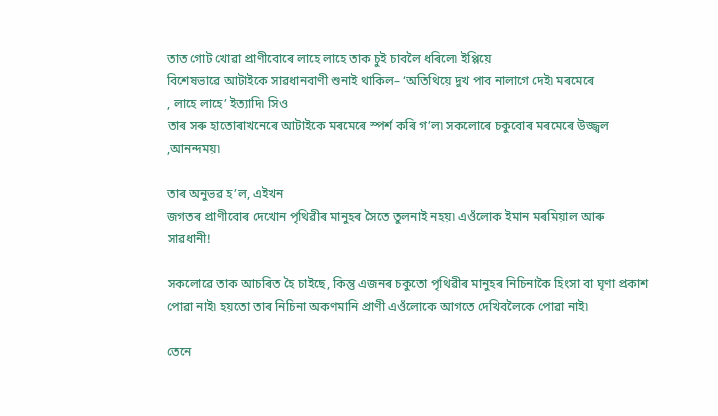তাত গোট খোৱা প্ৰাণীবোৰে লাহে লাহে তাক চুই চাবলৈ ধৰিলে৷ ইপ্পিয়ে
বিশেষভাৱে আটাইকে সাৱধানবাণী শুনাই থাকিল– ‘অতিথিয়ে দুখ পাব নালাগে দেই৷ মৰমেৰে
, লাহে লাহে’ ইত্যাদি৷ সিও
তাৰ সৰু হাতোৰাখনেৰে আটাইকে মৰমেৰে স্পৰ্শ কৰি গ’ল৷ সকলোৰে চকুবোৰ মৰমেৰে উজ্জ্বল
,আনন্দময়৷

তাৰ অনুভৱ হ’ল, এইখন
জগতৰ প্ৰাণীবোৰ দেখোন পৃথিৱীৰ মানুহৰ সৈতে তুলনাই নহয়৷ এওঁলোক ইমান মৰমিয়াল আৰু
সাৱধানী!

সকলোৱে তাক আচৰিত হৈ চাইছে, কিন্তু এজনৰ চকুতো পৃথিৱীৰ মানুহৰ নিচিনাকৈ হিংসা বা ঘৃণা প্ৰকাশ
পোৱা নাই৷ হয়তো তাৰ নিচিনা অকণমানি প্ৰাণী এওঁলোকে আগতে দেখিবলৈকে পোৱা নাই৷

তেনে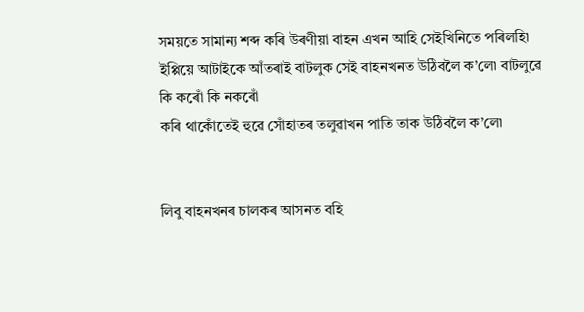সময়তে সামান্য শব্দ কৰি উৰণীয়া বাহন এখন আহি সেইখিনিতে পৰিলহি৷
ইপ্পিয়ে আটাইকে আঁতৰাই বাটলুক সেই বাহনখনত উঠিবলৈ ক’লে৷ বাটলুৱে কি কৰোঁ কি নকৰোঁ
কৰি থাকোঁতেই হুৱে সোঁহাতৰ তলুৱাখন পাতি তাক উঠিবলৈ ক’লে৷


লিবু বাহনখনৰ চালকৰ আসনত বহি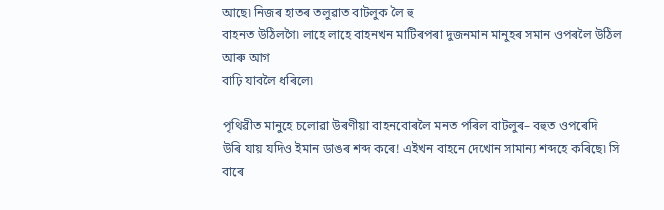আছে৷ নিজৰ হাতৰ তলুৱাত বাটলুক লৈ হু
বাহনত উঠিলগৈ৷ লাহে লাহে বাহনখন মাটিৰপৰা দুজনমান মানুহৰ সমান ওপৰলৈ উঠিল আৰু আগ
বাঢ়ি যাবলৈ ধৰিলে৷

পৃথিৱীত মানুহে চলোৱা উৰণীয়া বাহনবোৰলৈ মনত পৰিল বাটলুৰ– বহুত ওপৰেদি
উৰি যায় যদিও ইমান ডাঙৰ শব্দ কৰে! এইখন বাহনে দেখোন সামান্য শব্দহে কৰিছে৷ সি বাৰে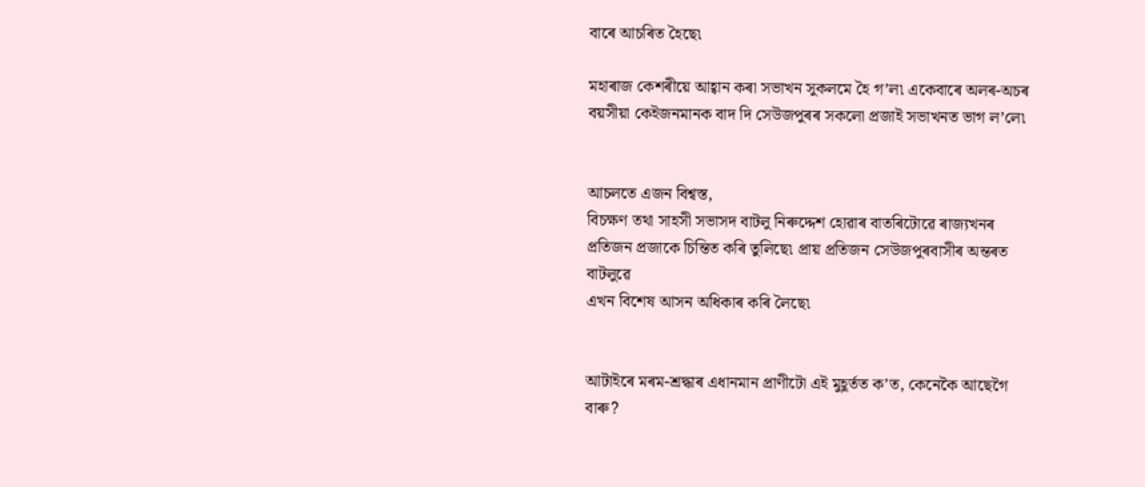বাৰে আচৰিত হৈছে৷

মহাৰাজ কেশৰীয়ে আহ্বান কৰা সভাখন সুকলমে হৈ গ’ল৷ একেবাৰে অলৰ-অচৰ
বয়সীয়া কেইজনমানক বাদ দি সেউজপুৰৰ সকলো প্ৰজাই সভাখনত ভাগ ল’লে৷


আচলতে এজন বিশ্বস্ত,
বিচক্ষণ তথা সাহসী সভাসদ বাটলু নিৰুদ্দেশ হোৱাৰ বাতৰিটোৱে ৰাজ্যখনৰ
প্ৰতিজন প্ৰজাকে চিন্তিত কৰি তুলিছে৷ প্ৰায় প্ৰতিজন সেউজপুৰবাসীৰ অন্তৰত বাটলুৱে
এখন বিশেষ আসন অধিকাৰ কৰি লৈছে৷


আটাইৰে মৰম-শ্ৰদ্ধাৰ এধানমান প্ৰাণীটো এই মুহূৰ্তত ক’ত, কেনেকৈ আছেগৈ বাৰু?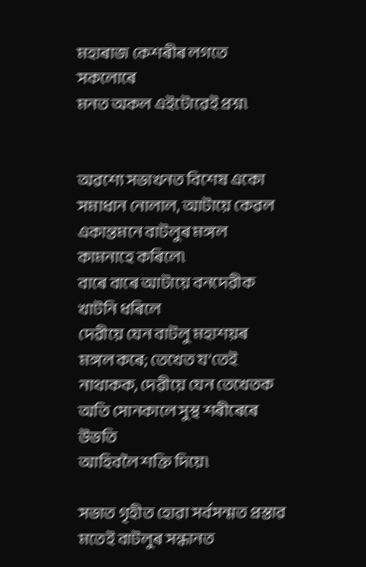মহাৰাজ কেশৰীৰ লগতে সকলোৰে
মনত অকল এইটোৱেই প্ৰশ্ন৷


অৱশ্যে সভাখনত বিশেষ একো সমাধান নোলাল, আটায়ে কেৱল একান্তমনে বাটলুৰ মঙ্গল কামনাহে কৰিলে৷
বাৰে বাৰে আটায়ে বনদেৱীক খাটনি ধৰিলে
দেৱীয়ে যেন বাটলু মহাশয়ৰ মঙ্গল কৰে; তেখেত য’তেই নাথাকক, দেৱীয়ে যেন তেখেতক অতি সোনকালে সুস্থ শৰীৰেৰে উভতি
আহিবলৈ শক্তি দিয়ে৷

সভাত গৃহীত হোৱা সৰ্বসন্মত প্ৰস্তাৱ মতেই বাটলুৰ সন্ধানত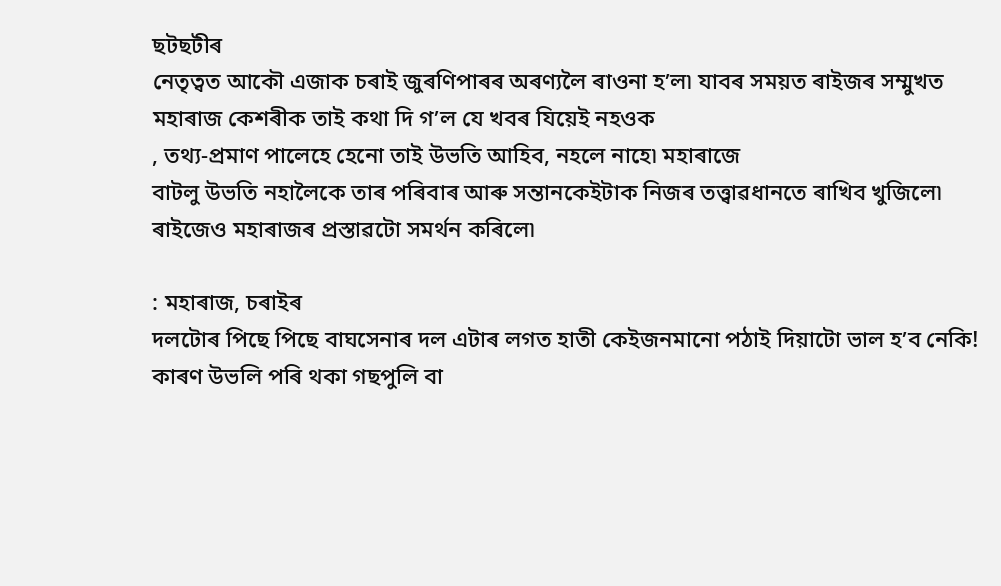ছটছটীৰ
নেতৃত্বত আকৌ এজাক চৰাই জুৰণিপাৰৰ অৰণ্যলৈ ৰাওনা হ’ল৷ যাবৰ সময়ত ৰাইজৰ সম্মুখত
মহাৰাজ কেশৰীক তাই কথা দি গ’ল যে খবৰ যিয়েই নহওক
, তথ্য-প্ৰমাণ পালেহে হেনো তাই উভতি আহিব, নহলে নাহে৷ মহাৰাজে
বাটলু উভতি নহালৈকে তাৰ পৰিবাৰ আৰু সন্তানকেইটাক নিজৰ তত্ত্বাৱধানতে ৰাখিব খুজিলে৷
ৰাইজেও মহাৰাজৰ প্ৰস্তাৱটো সমৰ্থন কৰিলে৷

: মহাৰাজ, চৰাইৰ
দলটোৰ পিছে পিছে বাঘসেনাৰ দল এটাৰ লগত হাতী কেইজনমানো পঠাই দিয়াটো ভাল হ’ব নেকি!
কাৰণ উভলি পৰি থকা গছপুলি বা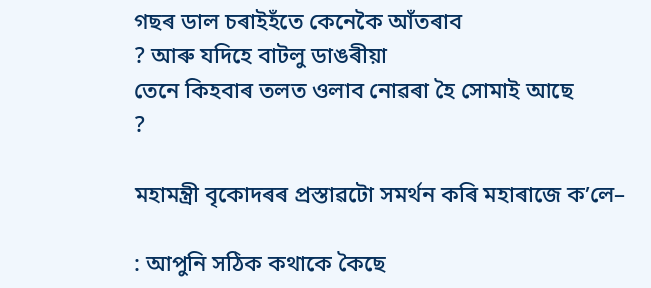গছৰ ডাল চৰাইহঁতে কেনেকৈ আঁতৰাব
? আৰু যদিহে বাটলু ডাঙৰীয়া
তেনে কিহবাৰ তলত ওলাব নোৱৰা হৈ সোমাই আছে
?

মহামন্ত্ৰী বৃকোদৰৰ প্ৰস্তাৱটো সমৰ্থন কৰি মহাৰাজে ক’লে–

: আপুনি সঠিক কথাকে কৈছে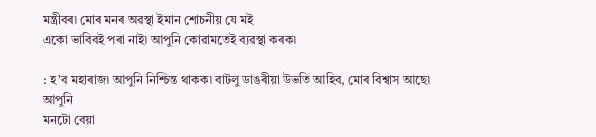মন্ত্ৰীবৰ৷ মোৰ মনৰ অৱস্থা ইমান শোচনীয় যে মই
একো ভাবিবই পৰা নাই৷ আপুনি কোৱামতেই ব্যৱস্থা কৰক৷

: হ’ব মহাৰাজ৷ আপুনি নিশ্চিন্ত থাকক৷ বাটলু ডাঙৰীয়া উভতি আহিব, মোৰ বিশ্বাস আছে৷ আপুনি
মনটো বেয়া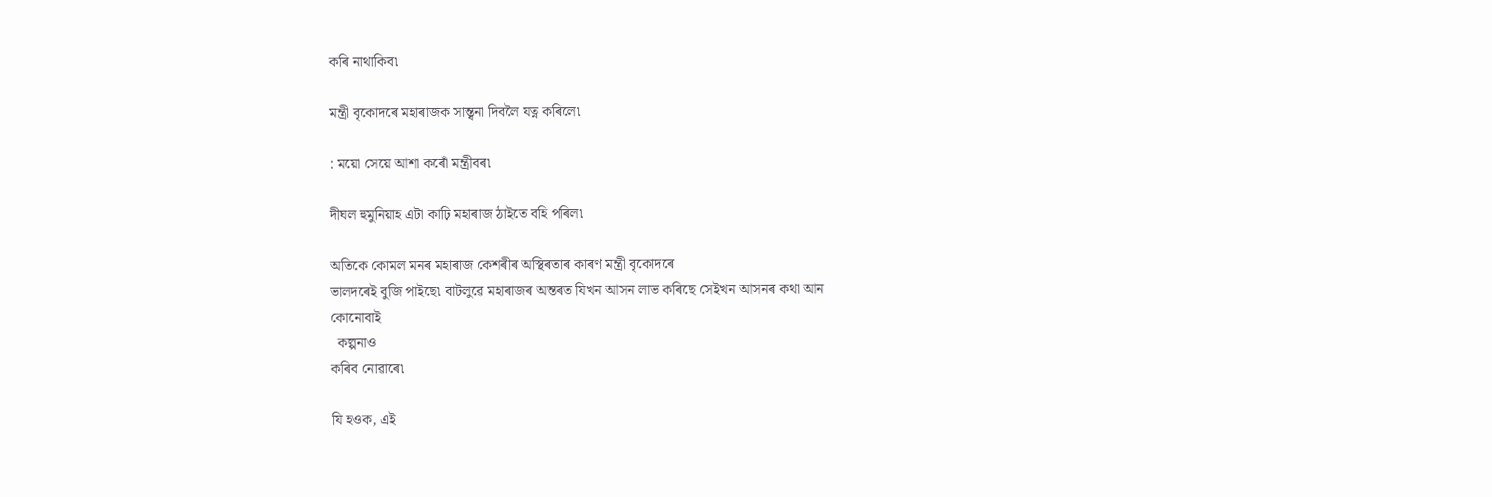কৰি নাথাকিব৷

মন্ত্ৰী বৃকোদৰে মহাৰাজক সান্ত্বনা দিবলৈ যত্ন কৰিলে৷

: ময়ো সেয়ে আশা কৰোঁ মন্ত্ৰীবৰ৷

দীঘল হুমুনিয়াহ এটা কাঢ়ি মহাৰাজ ঠাইতে বহি পৰিল৷

অতিকে কোমল মনৰ মহাৰাজ কেশৰীৰ অস্থিৰতাৰ কাৰণ মন্ত্ৰী বৃকোদৰে
ভালদৰেই বুজি পাইছে৷ বাটলুৱে মহাৰাজৰ অন্তৰত যিখন আসন লাভ কৰিছে সেইখন আসনৰ কথা আন
কোনোবাই
  কল্পনাও
কৰিব নোৱাৰে৷

যি হওক, এই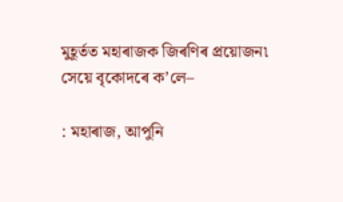মুহূৰ্তত মহাৰাজক জিৰণিৰ প্ৰয়োজন৷ সেয়ে বৃকোদৰে ক’লে–

: মহাৰাজ, আপুনি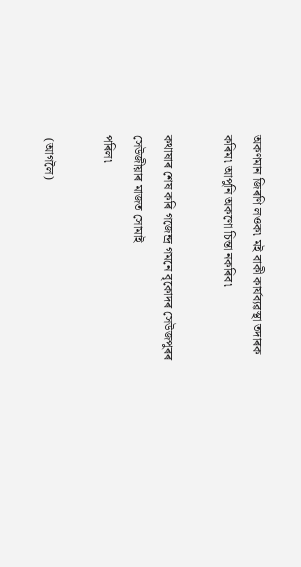অকণমান জিৰণি লওক৷ মই বাকী কাৰ্যব্যৱস্থা তদাৰক কৰিম৷ আপুনি অকণো চিন্তা নকৰিব৷

কথাষাৰ শেষ কৰি গজেন্দ্ৰ গমনে বৃকোদৰ সেউজপুৰৰ সেউজীয়াৰ মাজত সোমাই
পৰিল৷

 (আগলৈ)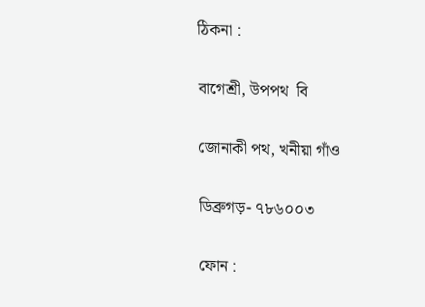ঠিকনা :

বাগেশ্ৰী, উপপথ  বি

জোনাকী পথ, খনীয়া গাঁও

ডিব্ৰুগড়- ৭৮৬০০৩

ফোন :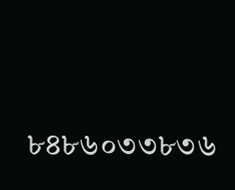৮৪৮৬০৩৩৮৩৬